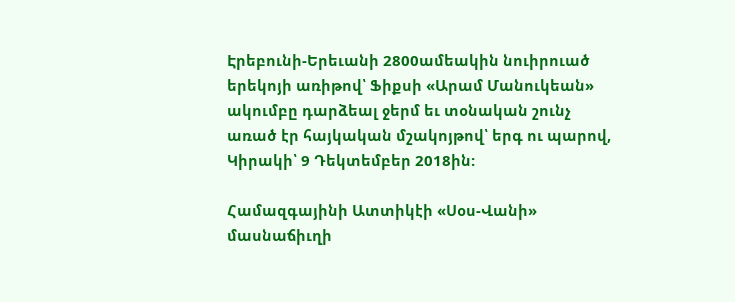Էրեբունի-Երեւանի 2800ամեակին նուիրուած երեկոյի առիթով՝ Ֆիքսի «Արամ Մանուկեան» ակումբը դարձեալ ջերմ եւ տօնական շունչ առած էր հայկական մշակոյթով՝ երգ ու պարով, Կիրակի՝ 9 Դեկտեմբեր 2018ին:

Համազգայինի Ատտիկէի «Սօս-Վանի» մասնաճիւղի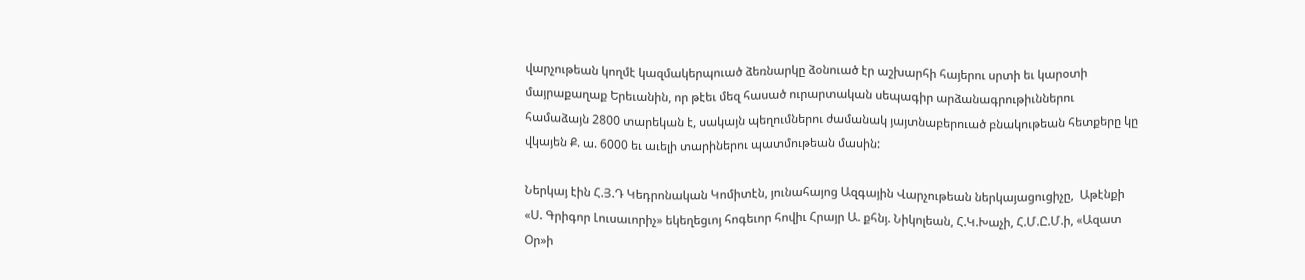վարչութեան կողմէ կազմակերպուած ձեռնարկը ձօնուած էր աշխարհի հայերու սրտի եւ կարօտի մայրաքաղաք Երեւանին, որ թէեւ մեզ հասած ուրարտական սեպագիր արձանագրութիւններու համաձայն 2800 տարեկան է, սակայն պեղումներու ժամանակ յայտնաբերուած բնակութեան հետքերը կը վկայեն Ք. ա. 6000 եւ աւելի տարիներու պատմութեան մասին:

Ներկայ էին Հ.Յ.Դ Կեդրոնական Կոմիտէն, յունահայոց Ազգային Վարչութեան ներկայացուցիչը,  Աթէնքի «Ս. Գրիգոր Լուսաւորիչ» եկեղեցւոյ հոգեւոր հովիւ Հրայր Ա. քհնյ. Նիկոլեան, Հ.Կ.Խաչի, Հ.Մ.Ը.Մ.ի, «Ազատ Օր»ի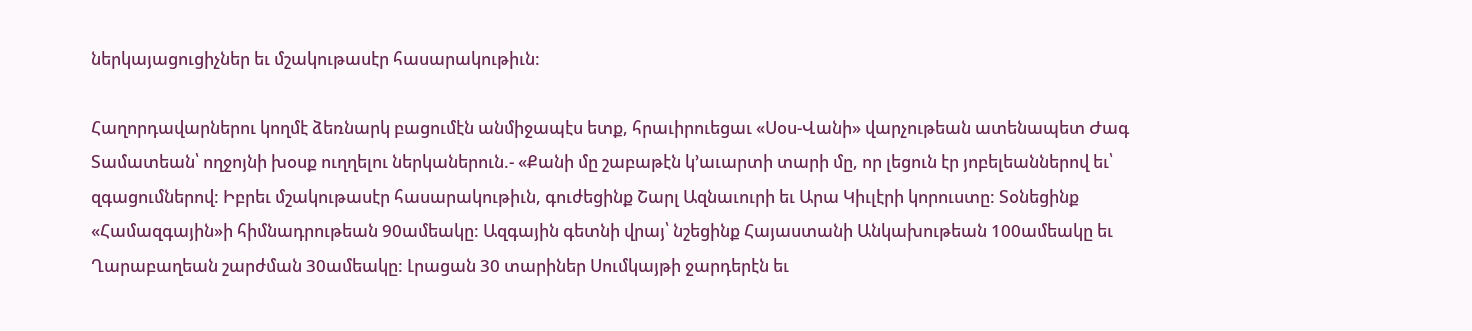ներկայացուցիչներ եւ մշակութասէր հասարակութիւն:

Հաղորդավարներու կողմէ ձեռնարկ բացումէն անմիջապէս ետք, հրաւիրուեցաւ «Սօս-Վանի» վարչութեան ատենապետ Ժագ Տամատեան՝ ողջոյնի խօսք ուղղելու ներկաներուն.- «Քանի մը շաբաթէն կ’աւարտի տարի մը, որ լեցուն էր յոբելեաններով եւ՝ զգացումներով: Իբրեւ մշակութասէր հասարակութիւն, գուժեցինք Շարլ Ազնաւուրի եւ Արա Կիւլէրի կորուստը: Տօնեցինք «Համազգային»ի հիմնադրութեան 90ամեակը: Ազգային գետնի վրայ՝ նշեցինք Հայաստանի Անկախութեան 100ամեակը եւ Ղարաբաղեան շարժման 30ամեակը: Լրացան 30 տարիներ Սումկայթի ջարդերէն եւ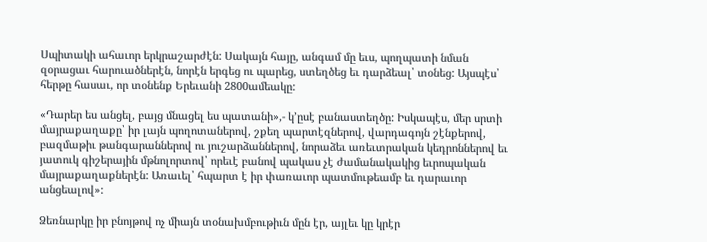Սպիտակի ահաւոր երկրաշարժէն: Սակայն հայը, անգամ մը եւս, պողպատի նման զօրացաւ հարուածներէն, նորէն երգեց ու պարեց, ստեղծեց եւ դարձեալ՝ տօնեց: Այսպէս՝ հերթը հասաւ, որ տօնենք Երեւանի 2800ամեակը:

«Դարեր ես անցել, բայց մնացել ես պատանի»,- կ’ըսէ բանաստեղծը: Իսկապէս, մեր սրտի մայրաքաղաքը՝ իր լայն պողոտաներով, շքեղ պարտէզներով, վարդագոյն շէնքերով, բազմաթիւ թանգարաններով ու յուշարձաններով, նորաձեւ առեւտրական կեդրոններով եւ յատուկ գիշերային մթնոլորտով՝ որեւէ բանով պակաս չէ ժամանակակից եւրոպական մայրաքաղաքներէն: Առաւել՝ հպարտ է իր փառաւոր պատմութեամբ եւ դարաւոր անցեալով»:

Ձեռնարկը իր բնոյթով ոչ միայն տօնախմբութիւն մըն էր, այլեւ կը կրէր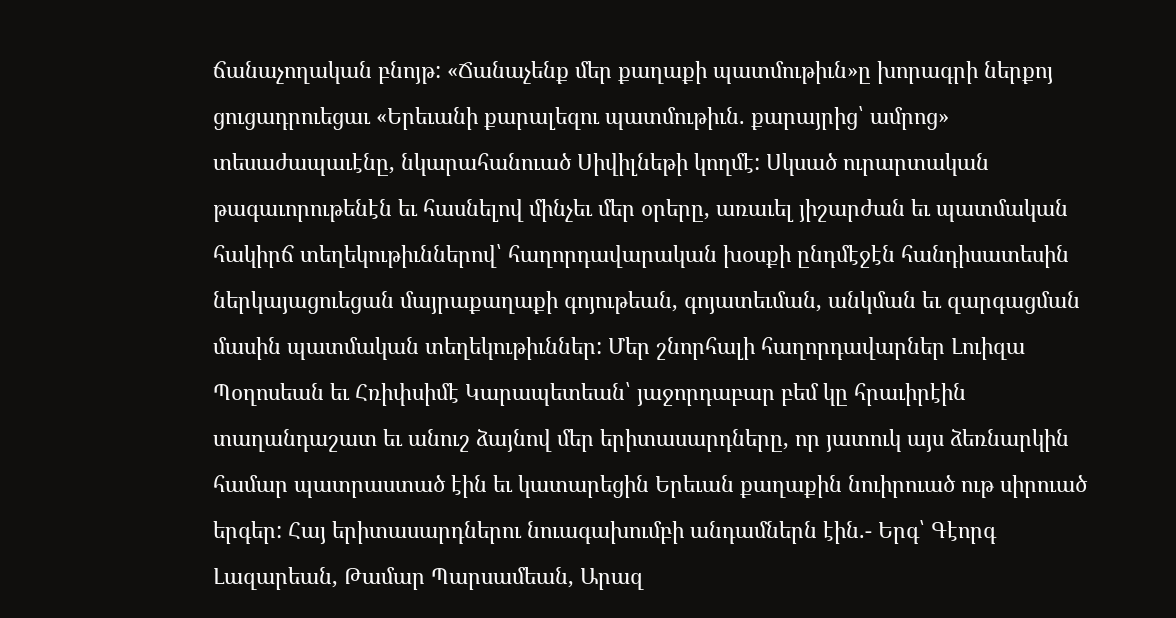ճանաչողական բնոյթ: «Ճանաչենք մեր քաղաքի պատմութիւն»ը խորագրի ներքոյ ցուցադրուեցաւ «Երեւանի քարալեզու պատմութիւն. քարայրից՝ ամրոց» տեսաժապաւէնը, նկարահանուած Սիվիլնեթի կողմէ: Սկսած ուրարտական թագաւորութենէն եւ հասնելով մինչեւ մեր օրերը, առաւել յիշարժան եւ պատմական հակիրճ տեղեկութիւններով՝ հաղորդավարական խօսքի ընդմէջէն հանդիսատեսին ներկայացուեցան մայրաքաղաքի գոյութեան, գոյատեւման, անկման եւ զարգացման մասին պատմական տեղեկութիւններ: Մեր շնորհալի հաղորդավարներ Լուիզա Պօղոսեան եւ Հռիփսիմէ Կարապետեան՝ յաջորդաբար բեմ կը հրաւիրէին տաղանդաշատ եւ անուշ ձայնով մեր երիտասարդները, որ յատուկ այս ձեռնարկին համար պատրաստած էին եւ կատարեցին Երեւան քաղաքին նուիրուած ութ սիրուած երգեր: Հայ երիտասարդներու նուագախումբի անդամներն էին.- Երգ՝ Գէորգ Լազարեան, Թամար Պարսամեան, Արազ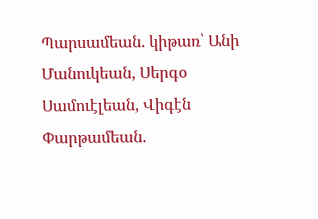Պարսամեան. կիթառ՝ Անի Մանուկեան, Սերգօ Սամուէլեան, Վիգէն Փարթամեան.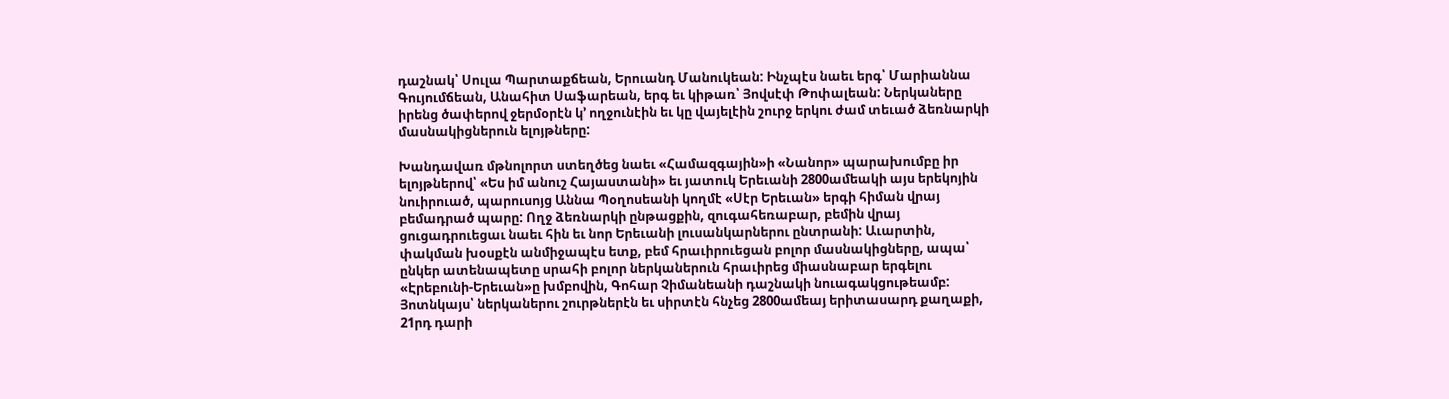դաշնակ՝ Սուլա Պարտաքճեան, Երուանդ Մանուկեան: Ինչպէս նաեւ երգ՝ Մարիաննա Գույումճեան, Անահիտ Սաֆարեան, երգ եւ կիթառ՝ Յովսէփ Թոփալեան: Ներկաները իրենց ծափերով ջերմօրէն կ՚ ողջունէին եւ կը վայելէին շուրջ երկու ժամ տեւած ձեռնարկի մասնակիցներուն ելոյթները:

Խանդավառ մթնոլորտ ստեղծեց նաեւ «Համազգային»ի «Նանոր» պարախումբը իր ելոյթներով՝ «Ես իմ անուշ Հայաստանի» եւ յատուկ Երեւանի 2800ամեակի այս երեկոյին նուիրուած, պարուսոյց Աննա Պօղոսեանի կողմէ «Սէր Երեւան» երգի հիման վրայ բեմադրած պարը: Ողջ ձեռնարկի ընթացքին, զուգահեռաբար, բեմին վրայ ցուցադրուեցաւ նաեւ հին եւ նոր Երեւանի լուսանկարներու ընտրանի: Աւարտին, փակման խօսքէն անմիջապէս ետք, բեմ հրաւիրուեցան բոլոր մասնակիցները, ապա՝ ընկեր ատենապետը սրահի բոլոր ներկաներուն հրաւիրեց միասնաբար երգելու «Էրեբունի-Երեւան»ը խմբովին, Գոհար Չիմանեանի դաշնակի նուագակցութեամբ: Յոտնկայս՝ ներկաներու շուրթներէն եւ սիրտէն հնչեց 2800ամեայ երիտասարդ քաղաքի, 21րդ դարի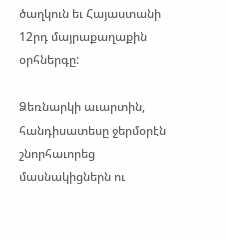ծաղկուն եւ Հայաստանի 12րդ մայրաքաղաքին օրհներգը:

Ձեռնարկի աւարտին, հանդիսատեսը ջերմօրէն շնորհաւորեց մասնակիցներն ու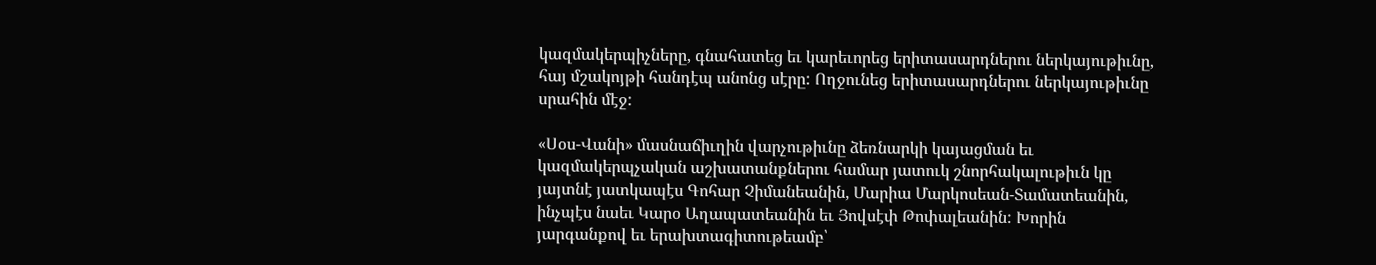կազմակերպիչները, գնահատեց եւ կարեւորեց երիտասարդներու ներկայութիւնը, հայ մշակոյթի հանդէպ անոնց սէրը: Ողջունեց երիտասարդներու ներկայութիւնը սրահին մէջ:

«Սօս-Վանի» մասնաճիւղին վարչութիւնը ձեռնարկի կայացման եւ կազմակերպչական աշխատանքներու համար յատուկ շնորհակալութիւն կը յայտնէ յատկապէս Գոհար Չիմանեանին, Մարիա Մարկոսեան-Տամատեանին, ինչպէս նաեւ Կարօ Աղապատեանին եւ Յովսէփ Թոփալեանին: Խորին յարգանքով եւ երախտագիտութեամբ՝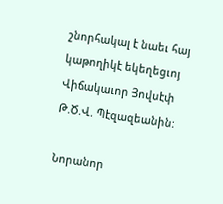շնորհակալ է նաեւ հայ կաթողիկէ եկեղեցւոյ Վիճակաւոր Յովսէփ Թ.Ծ.Վ. Պէզազեանին:

Նորանոր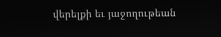վերելքի եւ յաջողութեան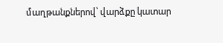մաղթանքներով՝ վարձքը կատար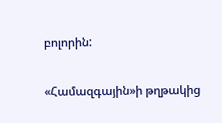բոլորին:

«Համազգային»ի թղթակից